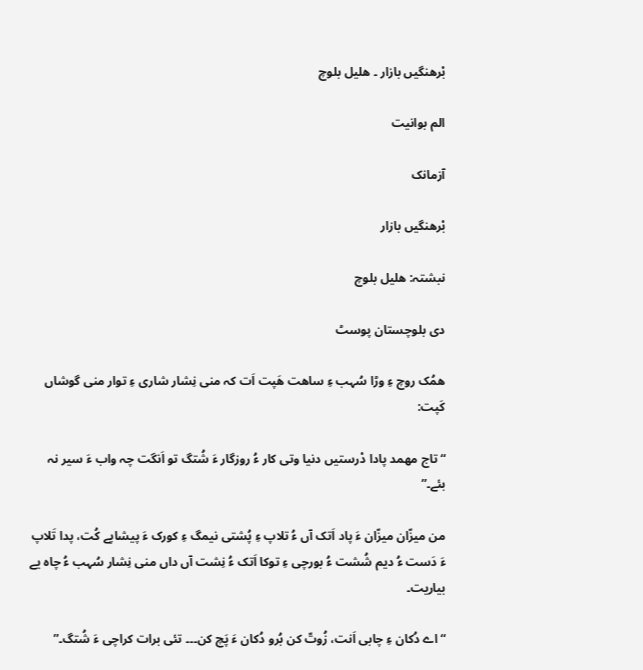بْرھنگیں بازار ۔ ھلیل بلوچ

الم بوانیت

آزمانک

بْرھنگیں بازار

نبشتہ: ھلیل بلوچ

دی بلوچستان پوسٹ

ھمُک روچ ءِ وڑا سُہب ءِ ساھت ھَپت اَت کہ منی نِشار شاری ءِ توار منی گوشاں کَپت:

“تاج مھمد پادا دْرستیں دنیا وتی کار ءُ روزگار ءَ شُتگ تو اَنگت چہ واب ءَ سیر نہ بئے۔”

من میزّان میزّان ءَ پاد اَتک آں ءُ تلاپ ءِ پُشتی نیمگ ءِ کورک ءَ پیشاپے کُت، پدا تَلاپ ءَ دَست ءُ دیم شُشت ءُ بورچی ءِ توکا اَتک ءُ نِشت آں داں منی نِشار سُہب ءُ چاہ یے بیاریت۔

“اے دُکان ءِ چابی اَنت، زُوتّ کن بُرو دُکان ءَ پَچ کن۔۔۔ تئی برات کراچی ءَ شُتگ۔”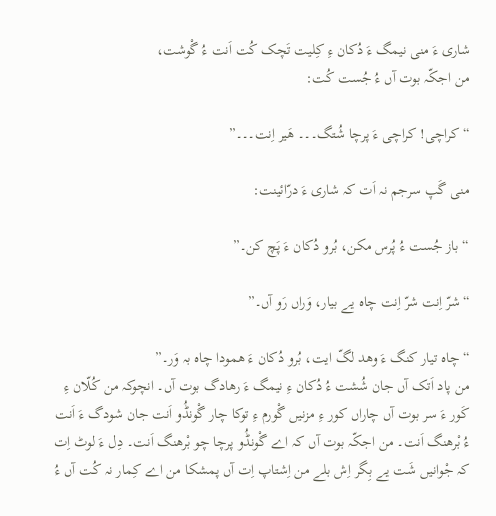شاری ءَ منی نیمگ ءَ دُکان ءِ کِلیت تَچک کُت اَنت ءُ گْوشت،
من اجکّہ بوت آں ءُ جُست کُت:

“کراچی! کراچی ءَ پرچا شُتگ۔۔۔ ھَیر اِنت۔۔۔”

منی گَپ سرجم نہ اَت کہ شاری ءَ درّائینت:

“باز جُست ءُ پُرس مکن، بُرو دُکان ءَ پَچ کن۔”

“شرّ اِنت شرّ اِنت چاہ یے بیار، وَراں رَو آں۔”

“چاہ تیار کنگ ءَ وھد لگّ ایت، بُرو دُکان ءَ ھمودا چاہ بہ وَر۔”
من پاد اَتک آں جان شُشت ءُ دُکان ءِ نیمگ ءَ رھادگ بوت آں۔ انچوکہ من کُلّان ءِ کَور ءَ سر بوت آں چاراں کور ءِ مزنیں گْورم ءِ توکا چار گْونڈُو اَنت جان شودگ ءَ اَنت ءُ بْرھنگ اَنت۔ من اجکّہ بوت آں کہ اے گْونڈُو پرچا چو بْرھنگ اَنت۔ دِل ءَ لوٹ اِت کہ جْوانیں شَت یے بِگر اِش بلے من اِشتاپ اِت آں پمشکا من اے کِمار نہ کُت آں ءُ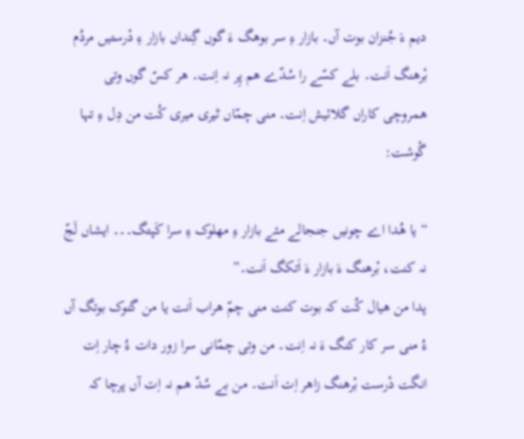دیم ءَ جُنزان بوت آں۔ بازار ءِ سر بوھگ ءَ گوں گِنداں بازار ءِ دْرستیں مردُم بْرھنگ اَنت۔ بلے کسّے را سُدّے ھم پِر نہ اِنت۔ ھر کسّ گوں وتی ھمروچی کاراں گلائیش اِنت۔ منی چمّاں ٹیری میری کُت من دِل ءِ تہا گْوشت:

“یا ھُدا اے چونیں جنجالے مئے بازار ءِ مھلوک ءِ سرا کَپتگ۔۔۔ ایشاں لَجّ نہ کنت، بْرھنگ ءَ بازار ءَ اَتکگ اَنت۔”
پدا من ھیال کُت کہ بوت کنت منی چمّ ھراب اَنت یا من گنوک بوتگ آں ءُ منی سر کار کنگ ءَ نہ اِنت۔ من وتی چمّانی سرا زور دات ءُ چار اِت انگت دْرست بْرھنگ زاھر اِت اَنت۔ من بے سُدّ ھم نہ اِت آں پرچا کہ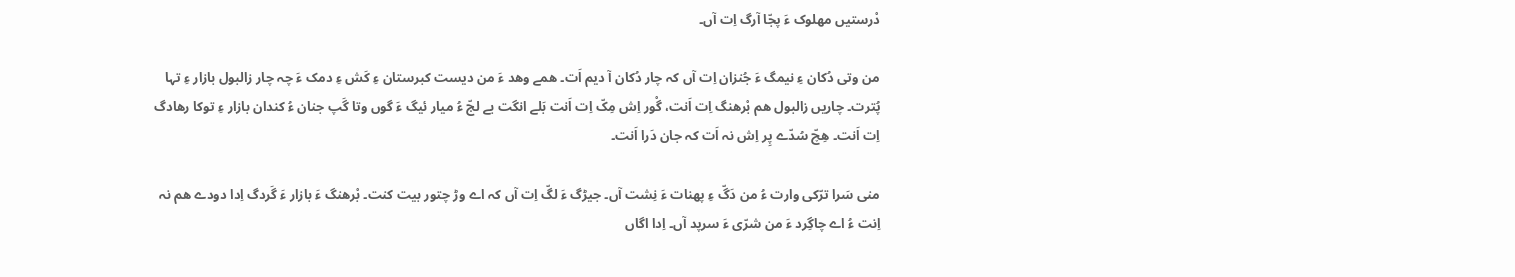دْرستیں مھلوک ءَ پجّا آرگ اِت آں۔

من وتی دُکان ءِ نیمگ ءَ جُنزان اِت آں کہ چار دُکان آ دیم اَت۔ ھمے وھد ءَ من دیست کبرستان ءِ کَش ءِ دمک ءَ چہ چار زالبول بازار ءِ تہا پُترت۔ چاریں زالبول ھم بْرھنگ اِت اَنت، گْور اِش مِکّ اِت اَنت بَلے انگت بے لجّ ءُ میار ئیگ ءَ گوں وتا گَپ جنان ءُ کندان بازار ءِ توکا رھادگ اِت اَنت۔ ھِچّ سُدّے پِر اِش نہ اَت کہ جان دَرا اَنت۔

منی سَرا ترّکی وارت ءُ من دَگّ ءِ پھنات ءَ نِشت آں۔ جیڑگ ءَ لگّ اِت آں کہ اے وڑ چتور بیت کنت۔ بْرھنگ ءَ بازار ءَ گَردگ اِدا دودے ھم نہ اِنت ءُ اے چاگِرد ءَ من شرّی ءَ سرپد آں۔ اِدا اگاں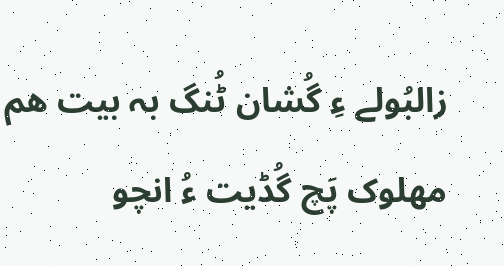زالبُولے ءِ گُشان ٹُنگ بہ بیت ھم مھلوک پَچ گُڈیت ءُ انچو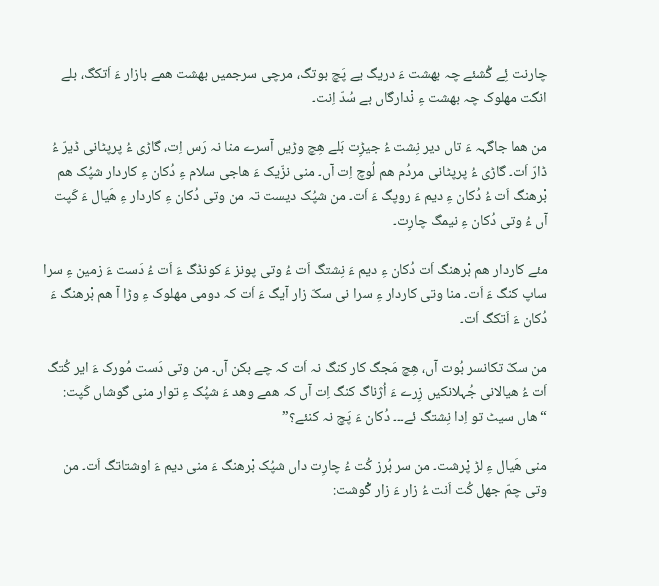چارنت ئِے گُشئے چہ بھشت ءَ دریگ یے پَچ بوتگ، مرچی سرجمیں بھشت ھمے بازار ءَ اَتکگ، بلے انگت مھلوک چہ بھشت ءِ نْدارگاں بے سُدّ اِنت۔

من ھما جاگہہ ءَ تاں دیر نِشت ءُ جیڑِت بَلے ھِچ وڑیں آسرے منا نہ رَس اِت، گاڑی ءُ پرپٹانی ڈیرّ ءُ ڈارّ اَت۔ گاڑی ءُ پرپٹانی مردُم ھم لُوچ اِت آں۔ منی نزّیک ءَ ھاجی سلام ءِ دُکان ءِ کاردار شپُک ھم بْرھنگ اَت ءُ دُکان ءِ دیم ءَ روپگ ءَ اَت۔ من شپُک دیست تہ من وتی دُکان ءِ کاردار ءِ ھَیال ءَ کَپت آں ءُ وتی دُکان ءِ نیمگ چارِت۔

مئے کاردار ھم بْرھنگ اَت دُکان ءِ دیم ءَ نِشتگ اَت ءُ وتی پونز ءَ کونڈگ ءَ اَت ءُ دَست ءَ زمین ءِ سرا ساپ کنگ ءَ اَت۔ منا وتی کاردار ءِ سرا نی سکّ زار آیگ ءَ اَت کہ دومی مھلوک ءِ وڑا آ ھم بْرھنگ ءَ دُکان ءَ اَتکگ اَت۔

من سکّ تکانسر بُوت آں، ھِچ مَجگ کار کنگ نہ اَت کہ چے بکن آں۔ من وتی دَست مُورک ءَ ایر کُتگ اَت ءُ ھیالانی جُہلانکیں زِرے ءَ اُژناگ کنگ اِت آں کہ ھمے وھد ءَ شپُک ءِ توار منی گوشاں کَپت:
“ھاں سیٹ تو اِدا نِشتگ ئے۔۔۔ دُکان ءَ پَچ نہ کنئے؟”

منی ھَیال ءِ لڑ پْرشت۔ من سر بُرز کُت ءُ چارِت داں شپُک بْرھنگ ءَ منی دیم ءَ اوشتاتگ اَت۔ من وتی چمّ جھل کُت اَنت ءُ زار ءَ زار گْوشت: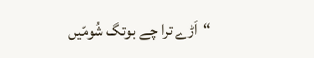“اَڑے ترا چے بوتگ شُومّیں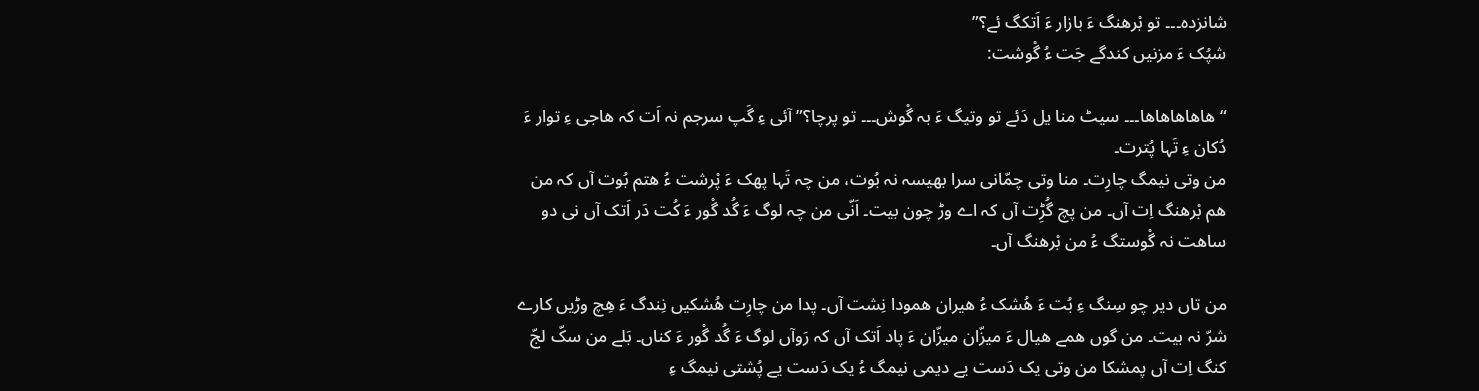شانزدہ۔۔۔ تو بْرھنگ ءَ بازار ءَ اَتکگ ئے؟”
شپُک ءَ مزنیں کندگے جَت ءُ گْوشت:

“ھاھاھاھاھا۔۔۔ سیٹ منا یل دَئے تو وتیگ ءَ بہ گْوش۔۔۔ تو پرچا؟” آئی ءِ گَپ سرجم نہ اَت کہ ھاجی ءِ توار ءَ دُکان ءِ تَہا پُترت۔
من وتی نیمگ چارِت۔ منا وتی چمّانی سرا بھیسہ نہ بُوت، من چہ تَہا پھک ءَ پْرشت ءُ ھتم بُوت آں کہ من ھم بْرھنگ اِت آں۔ من پچ گُڑِت آں کہ اے وڑ چون بیت۔ اَنّی من چہ لوگ ءَ گُد گْور ءَ کُت دَر اَتک آں نی دو ساھت نہ گْوستگ ءُ من بْرھنگ آں۔

من تاں دیر چو سِنگ ءِ بُت ءَ ھُشک ءُ ھیران ھمودا نِشت آں۔ پدا من چارِت ھُشکیں نِندگ ءَ ھِچ وڑیں کارے شرّ نہ بیت۔ من گوں ھمے ھیال ءَ میزّان میزّان ءَ پاد اَتک آں کہ رَوآں لوگ ءَ گُد گْور ءَ کناں۔ بَلے من سکّ لجّ کنگ اِت آں پمشکا من وتی یک دَست یے دیمی نیمگ ءُ یک دَست یے پُشتی نیمگ ءِ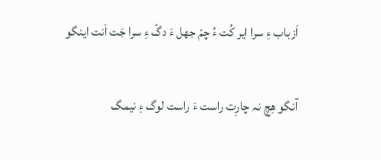اَزباب ءِ سرا ایر کُت ءُ چمّ جھل ءَ دگّ ءِ سرا جَت اَنت اینگو

آنگو ھِچ نہ چارِت راست ءَ راست لوگ ءِ نیمگ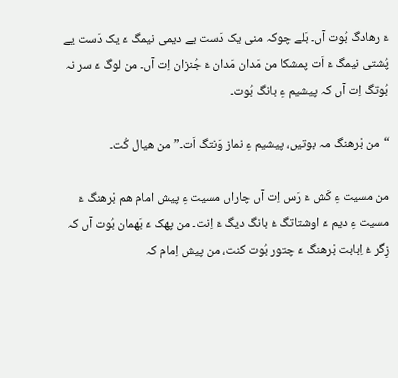ءَ رھادگ بُوت آں۔ بَلے چوکہ منی یک دَست یے دیمی نیمگ ءَ یک دَست یے پُشتی نیمگ ءَ اَت پمشکا من مَدان مَدان ءَ جُنزان اِت آں۔ من لوگ ءَ سر نہ بُوتگ اِت آں کہ پیشیم ءِ بانگ بُوت۔

“من بْرھنگ مہ بوتیں، پیشیم ءِ نماز وَنتگ اَت۔” من ھیال کُت۔

من مسیت ءِ کَش ءَ رَس اِت آں چاراں مسیت ءِ پیش امام ھم بْرھنگ ءَ مسیت ءِ دیم ءَ اوشتاتگ ءُ بانگ دیگ ءَ اِنت۔ من پھک ءَ بَھمان بُوت آں کہ زِگر ءُ اِبابت بْرھنگ ءَ چتور بُوت کنت، من پیش اِمام کہ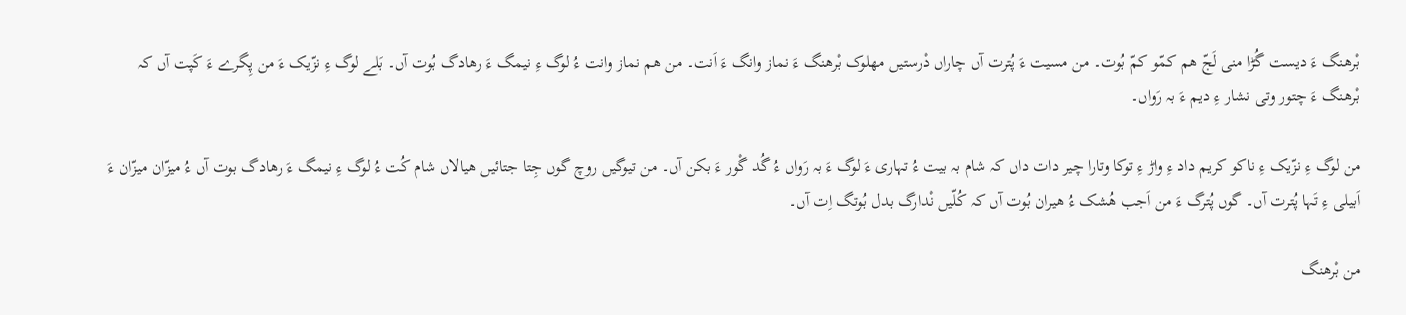بْرھنگ ءَ دیست گُڑا منی لَجّ ھم کمّو کمّ بُوت۔ من مسیت ءَ پُترت آں چاراں دْرستیں مھلوک بْرھنگ ءَ نماز وانگ ءَ اَنت۔ من ھم نماز وانت ءُ لوگ ءِ نیمگ ءَ رھادگ بُوت آں۔ بَلے لوگ ءِ نزّیک ءَ من پِگرے ءَ کَپت آں کہ بْرھنگ ءَ چتور وتی نشار ءِ دیم ءَ بہ رَواں۔

من لوگ ءِ نزّیک ءِ ناکو کریم داد ءِ واڑ ءِ توکا وتارا چیر دات داں کہ شام بہ بیت ءُ تہاری ءَ لوگ ءَ بہ رَواں ءُ گُد گْور ءَ بکن آں۔ من تیوگیں روچ گوں جِتا جتائیں ھیالاں شام کُت ءُ لوگ ءِ نیمگ ءَ رھادگ بوت آں ءُ میزّان میزّان ءَ اَبیلی ءِ تَہا پُترت آں۔ گوں پُترگ ءَ من اَجب ھُشک ءُ ھیران بُوت آں کہ کُلّیں نْدارگ بدل بُوتگ اِت آں۔

من بْرھنگ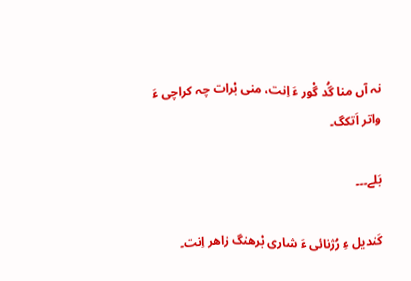نہ آں منا گُد گْور ءَ اِنت، منی بْرات چہ کراچی ءَ واتر اَتکگ۔

بَلے۔۔۔

کَندیل ءِ رُژنائی ءَ شاری بْرھنگ زاھر اِنت۔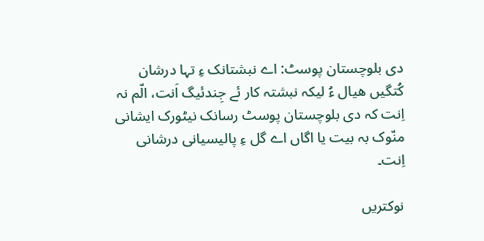دی بلوچستان پوسٹ: اے نبشتانک ءِ تہا درشان کُتگیں ھیال ءُ لیکہ نبشتہ کار ئے جِندئیگ اَنت، الّم نہ اِنت کہ دی بلوچستان پوسٹ رسانک نیٹورک ایشانی منّوک بہ بیت یا اگاں اے گل ءِ پالیسیانی درشانی اِنت۔

نوکتریں